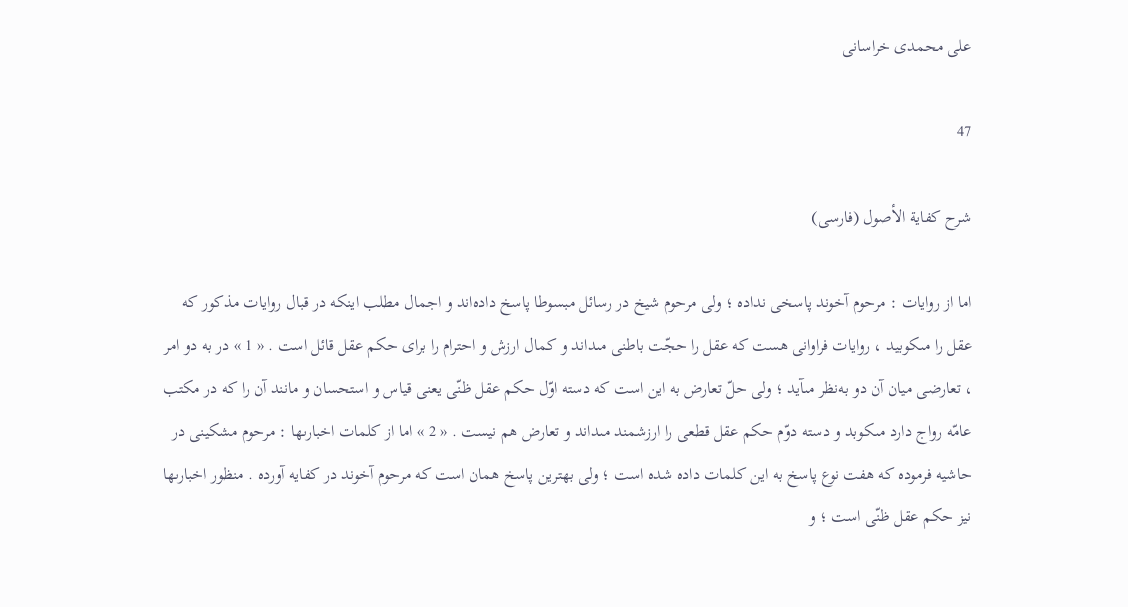على محمدى خراسانى

47

شرح كفاية الأصول (فارسى)

اما از روايات : مرحوم آخوند پاسخى نداده ؛ ولى مرحوم شيخ در رسائل مبسوطا پاسخ داده‌اند و اجمال مطلب اينكه در قبال روايات مذكور كه عقل را مىكوبيد ، روايات فراوانى هست كه عقل را حجّت باطنى مىداند و كمال ارزش و احترام را براى حكم عقل قائل است . « 1 » در به دو امر ، تعارضى ميان آن دو به‌نظر مىآيد ؛ ولى حلّ تعارض به اين است كه دسته اوّل حكم عقل ظنّى يعنى قياس و استحسان و مانند آن را كه در مكتب عامّه رواج دارد مىكوبد و دسته دوّم حكم عقل قطعى را ارزشمند مىداند و تعارض هم نيست . « 2 » اما از كلمات اخبارىها : مرحوم مشكينى در حاشيه فرموده كه هفت نوع پاسخ به اين كلمات داده شده است ؛ ولى بهترين پاسخ همان است كه مرحوم آخوند در كفايه آورده . منظور اخبارىها نيز حكم عقل ظنّى است ؛ و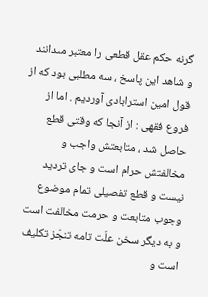گرنه حكم عقل قطعى را معتبر مىدانند و شاهد اين پاسخ ، سه مطلبى بود كه از قول امين استرابادى آورديم . اما از فروع فقهى : از آنجا كه وقتى قطع حاصل شد ، متابعتش واجب و مخالفتش حرام است و جاى ترديد نيست و قطع تفصيلى تمام موضوع وجوب متابعت و حرمت مخالفت است و به ديگر سخن علّت تامه تنجّز تكليف است و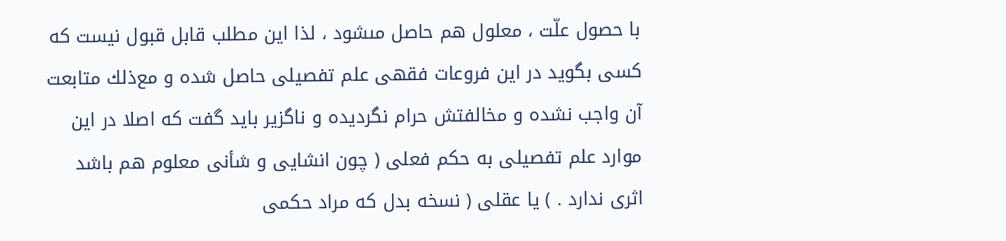با حصول علّت ، معلول هم حاصل مىشود ، لذا اين مطلب قابل قبول نيست كه كسى بگويد در اين فروعات فقهى علم تفصيلى حاصل شده و مع‌ذلك متابعت آن واجب نشده و مخالفتش حرام نگرديده و ناگزير بايد گفت كه اصلا در اين موارد علم تفصيلى به حكم فعلى ( چون انشايى و شأنى معلوم هم باشد اثرى ندارد . ) يا عقلى ( نسخه بدل كه مراد حكمى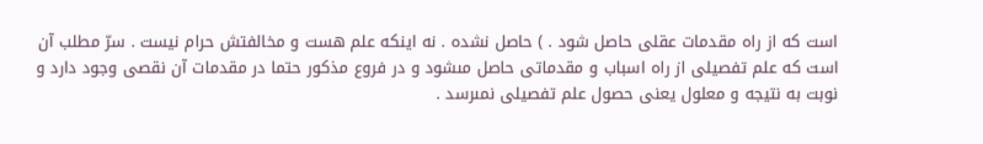است كه از راه مقدمات عقلى حاصل شود . ) حاصل نشده . نه اينكه علم هست و مخالفتش حرام نيست . سرّ مطلب آن است كه علم تفصيلى از راه اسباب و مقدماتى حاصل مىشود و در فروع مذكور حتما در مقدمات آن نقصى وجود دارد و نوبت به نتيجه و معلول يعنى حصول علم تفصيلى نمىرسد .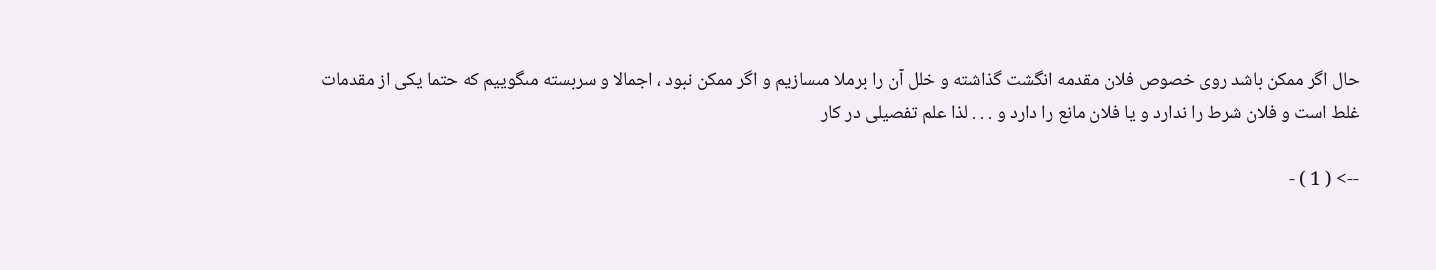حال اگر ممكن باشد روى خصوص فلان مقدمه انگشت گذاشته و خلل آن را برملا مىسازيم و اگر ممكن نبود ، اجمالا و سربسته مىگوييم كه حتما يكى از مقدمات غلط است و فلان شرط را ندارد و يا فلان مانع را دارد و . . . لذا علم تفصيلى در كار

--> ( 1 ) -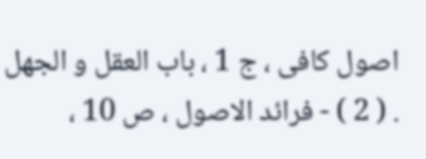اصول كافى ، ج 1 ، باب العقل و الجهل . ( 2 ) - فرائد الاصول ، ص 10 ،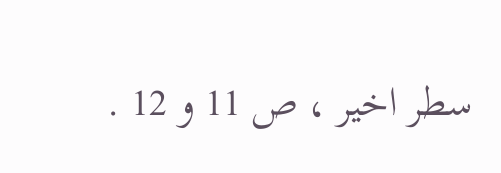سطر اخير ، ص 11 و 12 .